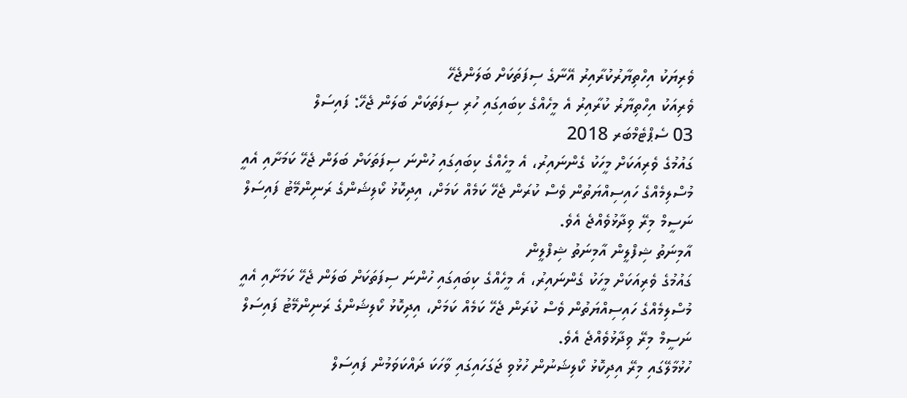ވެރިޔަކު އިހްތިޔާރުކުރާއިރު އޭނާގެ ސިފަތަކަށް ބަލަންޖެހޭ
ވެރިއަކު އިހްތިޔާރު ކުރާއިރު އެ މީހެއްގެ ކިބައިގައި ހުރި ސިފަތަކަށް ބަލަން ޖެހޭ: ފައިސަލް
03 ސެޕްޓެމްބަރ 2018
ގައުމުގެ ވެރިއަކަށް މީހަކު ގެންނައިރު، އެ މީހެއްގެ ކިބައިގައި ހުންނަ ސިފަތަކަށް ބަލަން ޖެހޭ ކަމަށާއި އެއީ މުސްލިމެއްގެ ހައިސިއްޔަތުން ވެސް ކުރަން ޖެހޭ ކަމެއް ކަމަށް، އިދިކޮޅު ކޯލިޝަންގެ ރަނިންމޭޓު ފައިސަލް ނަސީމް މިރޭ ވިދާޅުވެއްޖެ އެވެ.
އާމިނަތު ޝިފްލީން އާމިނަތު ޝިފްލީން
ގައުމުގެ ވެރިއަކަށް މީހަކު ގެންނައިރު، އެ މީހެއްގެ ކިބައިގައި ހުންނަ ސިފަތަކަށް ބަލަން ޖެހޭ ކަމަށާއި އެއީ މުސްލިމެއްގެ ހައިސިއްޔަތުން ވެސް ކުރަން ޖެހޭ ކަމެއް ކަމަށް، އިދިކޮޅު ކޯލިޝަންގެ ރަނިންމޭޓު ފައިސަލް ނަސީމް މިރޭ ވިދާޅުވެއްޖެ އެވެ.
ހުޅުމާލޭގައި މިރޭ އިދިކޮޅު ކޯލިޝަނުން ހުޅުވި ޖަގަހައިގައި ވާހަކަ ދައްކަވަމުން ފައިސަލް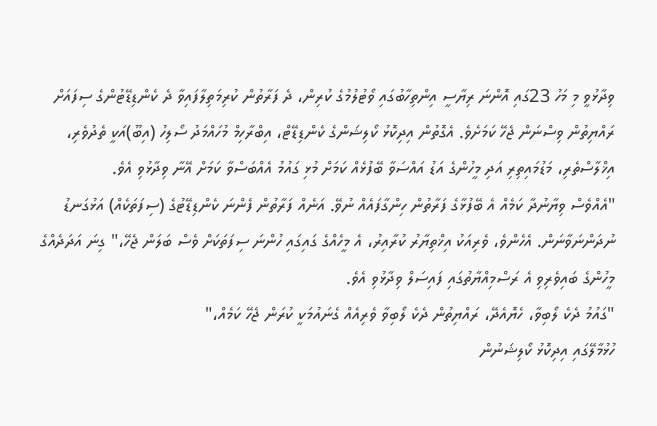ވިދާޅުވީ މި މަހު 23ގައި އޮންނަ ރިޔާސީ އިންތިހާބުގައި ވޯޓުލުމުގެ ކުރިން، ދެ ފަރާތުން ކުރިމަތިލާފައިވާ ދެ ކެންޑިޑޭޓުންގެ ސިފައަށް ރައްޔިތުން ވިސްނަން ޖެހޭ ކަމަށެވެ. އެގޮތުން އިދިކޮޅު ކޯލިޝަންގެ ކެންޑިޑޭޓް، އިބްރާހިމް މުހައްމަދު ސޯލިހު (އިބޫ)އަކީ ތެދުވެރި، އިޚްލާސްތެރި، މަޑުމައިތިރި އަދި މީހުންގެ އަޑު އައްސަވާ ބޭފުޅެއް ކަމަށް މުޅި ގައުމު އެއްބަސްވާ ކަމަށް އޭނާ ވިދާޅުވި އެވެ.
"އެއްވެސް ވިޔާނުދާ ކަމެއް އެ ބޭފުޅާގެ ފަރާތުން ހިންގާފައެއް ނުވޭ. އަނެއް ފަރާތުން ފެންނަ ކެންޑިޑޭޓުގެ (ސިފަތަކެއް) އަޅުގަނޑު ނުދަންނަވާނަން. އެހެންވެ، ވެރިއަކު އިޚްތިޔާރު ކުރާއިރު، އެ މީހެއްގެ ގައިގައި ހުންނަ ސިފަތަކަށް ވެސް ބަލަން ޖެހޭ،" ގިނަ އަދަދެއްގެ މީހުންގެ ބައިވެރިވި އެ ރަސްމިއްޔާތުގައި ފައިސަލް ވިދާޅުވި އެވެ.
"ގައުމު ދެކެ ލޯބިވާ، ހެޔޮއެދޭ، ރައްޔިތުން ދެކެ ލޯބިވާ ވެރިއެއް ގެނައުމަކީ ކުރަން ޖެހޭ ކަމެއް،"
ހުޅުމާލޭގައި އިދިކޮޅު ކޯލިޝަނުން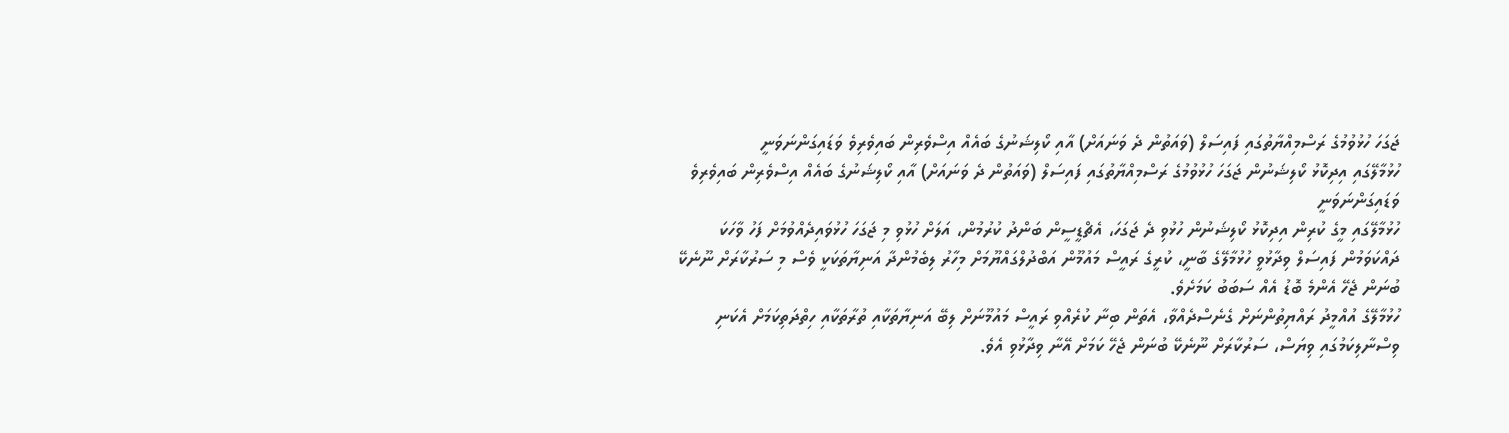ޖަގަހަ ހުޅުވުމުގެ ރަސްމިއްޔާތުގައި ފައިސަލް (ވައަތުން ދެ ވަނައަށް) އާއި ކޯލިޝަނުގެ ބައެއް އިސްވެރިން ބައިވެރިވެ ވަޑައިގަންނަވަނީ
ހުޅުމާލޭގައި އިދިކޮޅު ކޯލިޝަނުން ޖަގަހަ ހުޅުވުމުގެ ރަސްމިއްޔާތުގައި ފައިސަލް (ވައަތުން ދެ ވަނައަށް) އާއި ކޯލިޝަނުގެ ބައެއް އިސްވެރިން ބައިވެރިވެ ވަޑައިގަންނަވަނީ
ހުޅުމާލޭގައި މީގެ ކުރިން އިދިކޮޅު ކޯލިޝަނުން ހުޅުވި ދެ ޖަގަހަ، އެޗްޑީސީން ބަންދު ކުރުމުން، އަލަށް ހުޅުވި މި ޖަގަހަ ހުޅުވައިދެއްވުމަށް ފަހު ވާހަކަ ދައްކަވަމުން ފައިސަލް ވިދާޅުވީ ހުޅުމާލޭގެ ބާނީ، ކުރީގެ ރައީސް މައުމޫން އަބްދުލްގައްޔޫމަށް މިހާރު ލިބެމުންދާ އަނިޔާތަކަކީ ވެސް މި ސަރުކާރަށް ނޫނެކޭ ބުނަން ޖެހޭ އެންމެ ބޮޑު އެއް ސަބަބު ކަމަށެވެ.
ހުޅުމާލޭގެ އުއްމީދު ރައްޔިތުންނަށް ގެނެސްދެއްވާ، އެތަން ބިނާ ކުރެއްވި ރައީސް މައުމޫނަށް ލިބޭ އަނިޔާތަކާއި ތުރާތަކާއި ހިތްދަތިކަމަށް އެކަނި ވިސްނާލިކަމުގައި ވިޔަސް، ސަރުކާރަށް ނޫނެކޭ ބުނަން ޖެހޭ ކަމަށް އޭނާ ވިދާޅުވި އެވެ.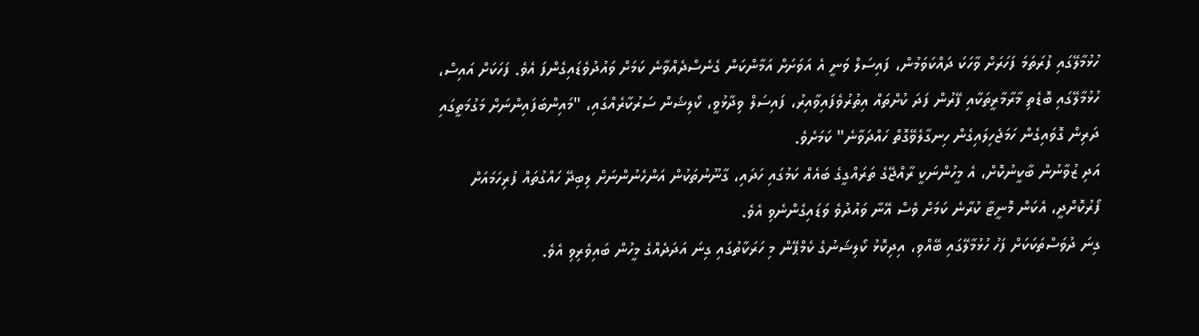ހުޅުމާލޭގައި ފުރަތަމަ ފަހަރަށް ވާހަކަ ދައްކަވަމުން، ފައިސަލް ވަނީ އެ އަވަށަށް އަމާންކަން ގެނެސްދެއްވާނެ ކަމަށް ވައުދުވެޑައިގެންފަ އެވެ. ފަހަކަށް އައިސް، ހުޅުމާލޭގައި ބޮޑެތި މާރާމާރީތަކާއި ފޭރުން ފަދަ ކުށްތައް އިތުރުވެފައިވާއިރު، ފައިސަލް ވިދާޅުވީ، ކޯލިޝަން ސަރުކާރެއްގައި، "މައިންބަފައިންނަށް މަގުމަތީގައި ދަރިން ގޮވައިގެން ހަމަޖެހިލައިގެން ހިނގާލެވޭގޮތް ހައްދަވާނެ" ކަމަށެވެ.
އަދި ޒުވާނުން ބާކީނުކޮށް، އެ މީހުންނަކީ ރާއްޖޭގެ ތަރައްގީގެ ބައެއް ކަމުގައި ހަދައި، ގާނޫނުތަކުން އަންހެނުންނަށް ލިބިދޭ ހައްގުތައް ފުރިހަމައަށް ފޯރުކޮށްދީ، އެކަން މޮނީޓާ ކުރާނެ ކަމަށް ވެސް އޭނާ ވައުދުވެ ވަޑައިގެންނެވި އެވެ.
ގިނަ ދުވަސްތަކަކަށް ފަހު ހުޅުމާލޭގައި ބޭއްވި، އިދިކޮޅު ކޯލިޝަނުގެ ކެމްޕޭން މި ހަރަކާތުގައި ގިނަ އަދަދެއްގެ މީހުން ބައިވެރިވި އެވެ.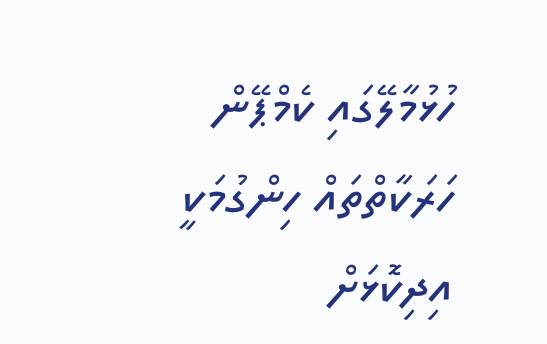ހުޅުމާލޭގައި ކެމްޕޭން ހަރަކާތްތައް ހިންގުމަކީ އިދިކޮޅަށް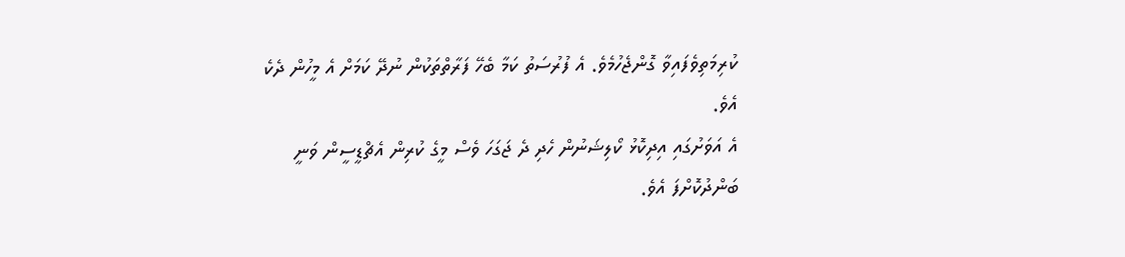ކުރިމަތިވެފައިވާ ގޮންޖެހުމެވެ. އެ ފުރުސަތު ކަމާ ބެހޭ ފަރާތްތަކުން ނުދޭ ކަމަށް އެ މީހުން ދެކެ އެވެ.
އެ އަވަށުގައި އިދިކޮޅު ކޯލިޝަނުން ހެދި ދެ ޖަގަހަ ވެސް މީގެ ކުރިން އެޗްޑީސީން ވަނީ ބަންދުކޮށްފަ އެވެ.